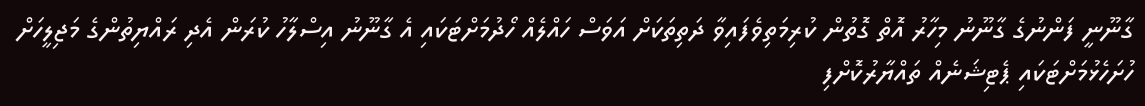ގާނޫނީ ފަންނުގެ ގާނޫނު މިހާރު އޮތް ގޮތުން ކުރިމަތިވެފައިވާ ދަތިތަކަށް އަވަސް ހައްލެއް ހޯދުމަށްޓަކައި އެ ގާނޫނު އިސްލާހު ކުރަން އެދި ރައްޔިތުންގެ މަޖިލީހަށް ހުށަހެޅުމަށްޓަކައި ޕެޓިޝަނެއް ތައްޔާރުކޮށްފި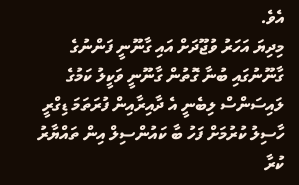އެވެ.
މިދިޔަ އަހަރު ވުޖޫދަށް އައި ގާނޫނީ ފަންނުގެ ގާނޫނުގައި ބުނާ ގޮތުން ގާނޫނީ ވަކީލު ކަމުގެ ލައިސަންސް ލިބެނީ އެ ދާއިރާއިން ފުރަތަމަ ޑިގްރީ ހާސިލު ކުރުމަށް ފަހު ބާ ކައުންސިލް އިން ތައްޔާރު ކުރާ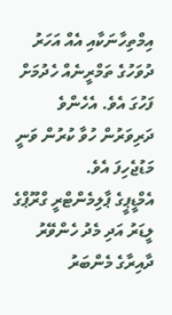އިމްތިހާނަކާއި އެއް އަހަރު ދުވަހުގެ ތަމްރީނެއް ހެދުމަށް ފަހުގަ އެވެ. އެހެންވެ ދަރިވަރުން ހުވާ ކުރުން ވަނީ މަޑުޖެހިފަ އެވެ.
އެމްޑީޕީގެ ޕާލިމެންޓްރީ ގްރޫޕްގެ ލީޑަރު އަދި މެދު ހެންވޭރު ދާއިރާގެ މެންބަރު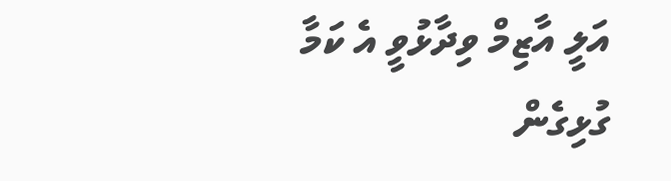އަލީ އާޒިމް ވިދާޅުވީ އެ ކަމާ ގުޅިގެން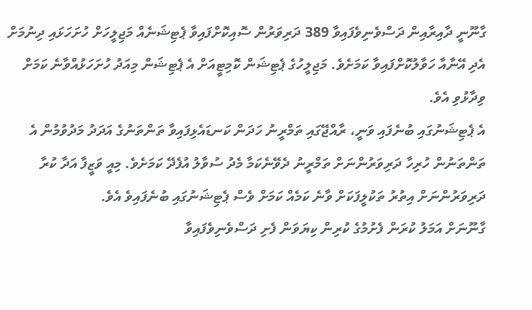ގާނޫނީ ދާއިރާއިން ދަސްވެނިވެފައިވާ 389 ދަރިވަރުން ސޮއިކޮށްފައިވާ ޕެޓިޝަނެއް މަޖިލީހަށް ހުށަހަޅައި ދިނުމަށް އެދި އޭނާއާ ހަވާލުކޮށްފައިވާ ކަމަށެވެ. މަޖިލީހުގެ ޕެޓިޝަން ކޮމިޓީއަށް އެ ޕެޓިޝަން މިއަދު ހުށަހަޅުއްވާނެ ކަމަށް ވިދާޅުވި އެވެ.
އެ ޕެޓިޝަނުގައި ބުނެފައި ވަނީ، ރާއްޖޭގައި ތަމްރީނު ހަދަން ކަނޑައެޅިފައިވާ ތަންތަނުގެ އަދަދު މަދުވުމުން އެ ތަންތަނުން ހުރިހާ ދަރިވަރުންނަށް ތަމްރީނު ދެވޭނެކަމާ މެދު ސުވާލު އުފެދޭ ކަމަށެވެ. މިއީ ވަޒީފާ އަދާ ކުރާ ދަރިވަރުންނަށް އިތުރު ތަކުލީފަކަށް ވާނެ ކަމެއް ކަމަށް ވެސް ޕެޓިޝަނުގައި ބުނެފައިވެ އެވެ.
ގާނޫނަށް އަމަލު ކުރަން ފެށުމުގެ ކުރިން ކިޔަވަން ފެށި ދަސްވެނިވެފައިވާ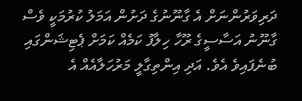ދަރިވަރުންނަށް އެ ގާނޫނުގެ ދަށުން އަމަލު ކުރުމަކީ ވެސް ގާނޫނު އަސާސީގެ ރޫހާ ހިލާފު ކަމެއް ކަމަށް ޕެޓިޝަންގައި ބުނެފައިވެ އެވެ. އަދި އިންތިގާލީ މަރުހަލާއެއް އެ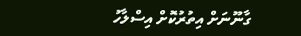ގާނޫނަށް އިތުރުކޮށް އިސްލާހު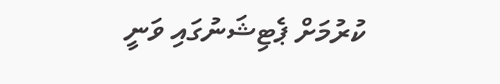ކުރުމަށް ޕެޓިޝަނުގައި ވަނީ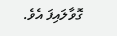ގޮވާލައިފަ އެވެ.